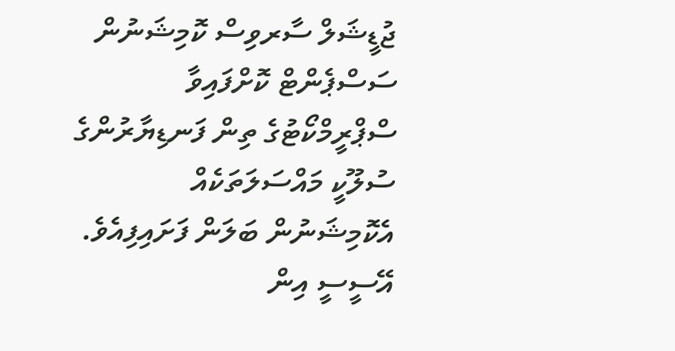ޖުޑީޝަލް ސާރވިސް ކޮމިޝަނުން ސަސްޕެންޓް ކޮށްފައިވާ ސްޕްރީމްކޯޓުގެ ތިން ފަނޑިޔާރުންގެ ސުލޫކީ މައްސަލަތަކެއް އެކޮމިޝަނުން ބަލަން ފަށައިފިއެވެ.
އޭސީސީ އިން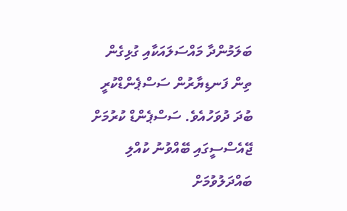ބަލަމުންދާ މައްސަލައަކާއި ގުޅިގެން ތިން ފަނޑިޔާރުން ސަސްޕެންޑްކުރީ ބުދަ ދުވަހުއެވެ. ސަސްޕެންޑް ކުރުމަށް ޖޭއެސްސީގައި ބޭއްވުނު ކުއްލި ބައްދަލުވުމަށް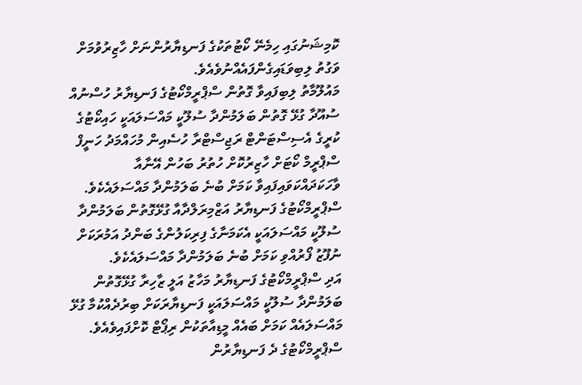ކޮމިޝަނުގައި ހިމެނޭ ކޯޓުތަކުގެ ފަނޑިޔާރުންނަށް ހާޒިރުވުމަށް ވަގުތު ލިބިވަޑައިގެންފައެއްނުވެއެވެ.
މައުލޫމާތު ލިބިފައިވާ ގޮތުން ސްޕްރީމްކޯޓުގެ ފަނޑިޔާރު ހުސްނުއް ސުއޫދާ ގުޅޭ ގޮތުން ބަލަމުންދާ ސުލޫކީ މައްސަލައަކީ ހައިކޯޓުގެ ކުރީގެ އެސިސްޓަންޓް ރަޖިސްޓްރާ ހުސެއިން މުހައްމަދު ހަނީފް ސްޕްރީމް ކޯޓަށް ހާޒިރުކޮށް ހުތުރު ބަހުން އޭނާއާ ވާހަކަދައްކަވައިފައިވާ ކަމަށް ބުނެ ބަލަމުންދާ މައްސަލައެކެވެ.
ސްޕްރީމްކޯޓުގެ ފަނޑިޔާރު އަޒްމިރަލްދާއާ ގުޅޭގޮތުން ބަލަމުންދާ ސުލޫކީ މައްސަލައަކީ އެކަމަނާގެ ފިރިކަލުންގެ ބަންދު އަމުރަކަށް ނުފޫޒު ފޯރުއްވި ކަމަށް ބުނެ ބަލަމުންދާ މައްސަލައެކެވެ.
އަދި ސްޕްރީމްކޯޓުގެ ފަނޑިޔާރު މަހާޒު އަލީ ޒާހިރާ ގުޅޭގޮތުން ބަލަމުންދާ ސުލޫކީ މައްސަލައަކީ ފަނޑިޔާރަކަށް ބިރުދެއްކުމާ ގުޅޭ މައްސަލައެއް ކަމަށް ބައެއް މީޑިއާތަކުން ރިޕޯޓް ކޮށްފައިވެއެވެ.
ސްޕްރީމްކޯޓުގެ ދެ ފަނޑިޔާރުން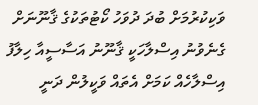ވަކިކުރުމަށް ބުދަ ދުވަހު ކޯޓުތަކުގެ ޤާނޫނަށް ގެނެވުނު އިސްލާހަކީ ޤާނޫނު އަސާސީއާ ހިލާފު އިސްލާހެއް ކަމަށް އެތައް ވަކީލުން ދަނީ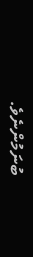ބުނަމުންނެވެ.